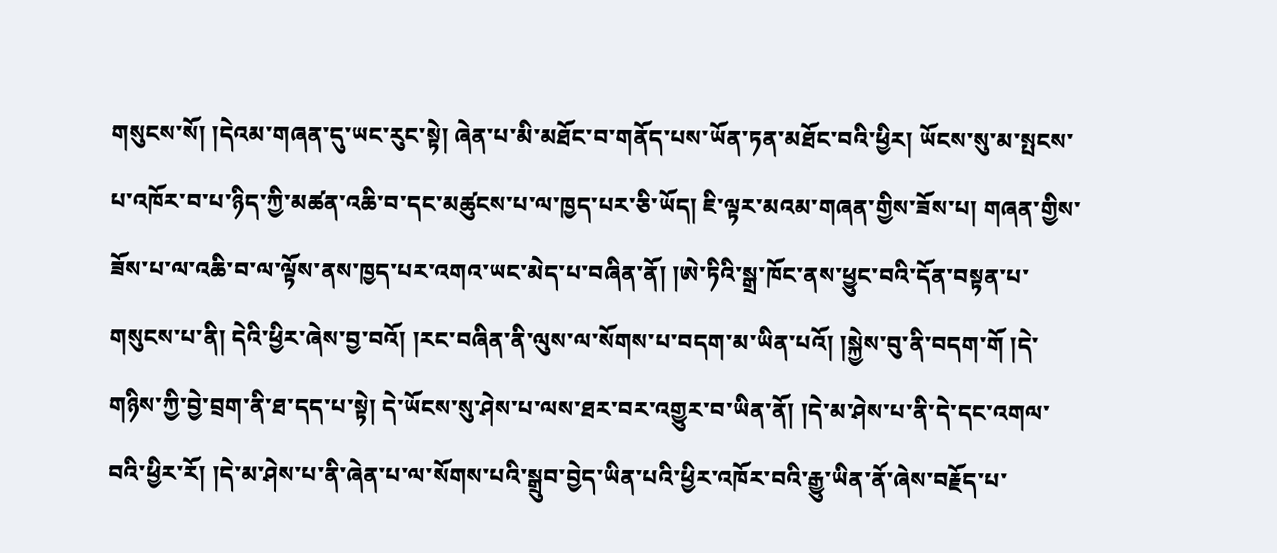གསུངས་སོ། །དེའམ་གཞན་དུ་ཡང་རུང་སྟེ། ཞེན་པ་མི་མཐོང་བ་གནོད་པས་ཡོན་ཏན་མཐོང་བའི་ཕྱིར། ཡོངས་སུ་མ་སྤངས་པ་འཁོར་བ་པ་ཉིད་ཀྱི་མཚན་འཆི་བ་དང་མཚུངས་པ་ལ་ཁྱད་པར་ཅི་ཡོད། ཇི་ལྟར་མའམ་གཞན་གྱིས་ཟོས་པ། གཞན་གྱིས་ཟོས་པ་ལ་འཆི་བ་ལ་ལྟོས་ནས་ཁྱད་པར་འགའ་ཡང་མེད་པ་བཞིན་ནོ། །ཨེ་ཏིའི་སྒྲ་ཁོང་ནས་ཕྱུང་བའི་དོན་བསྟན་པ་གསུངས་པ་ནི། དེའི་ཕྱིར་ཞེས་བྱ་བའོ། །རང་བཞིན་ནི་ལུས་ལ་སོགས་པ་བདག་མ་ཡིན་པའོ། །སྐྱེས་བུ་ནི་བདག་གོ །དེ་གཉིས་ཀྱི་བྱེ་བྲག་ནི་ཐ་དད་པ་སྟེ། དེ་ཡོངས་སུ་ཤེས་པ་ལས་ཐར་བར་འགྱུར་བ་ཡིན་ནོ། །དེ་མ་ཤེས་པ་ནི་དེ་དང་འགལ་བའི་ཕྱིར་རོ། །དེ་མ་ཤེས་པ་ནི་ཞེན་པ་ལ་སོགས་པའི་སྒྲུབ་བྱེད་ཡིན་པའི་ཕྱིར་འཁོར་བའི་རྒྱུ་ཡིན་ནོ་ཞེས་བརྗོད་པ་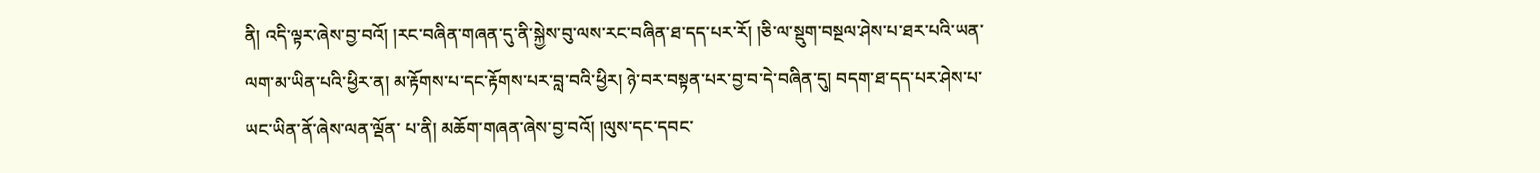ནི། འདི་ལྟར་ཞེས་བྱ་བའོ། །རང་བཞིན་གཞན་དུ་ནི་སྐྱེས་བུ་ལས་རང་བཞིན་ཐ་དད་པར་རོ། །ཅི་ལ་སྡུག་བསྔལ་ཤེས་པ་ཐར་པའི་ཡན་ལག་མ་ཡིན་པའི་ཕྱིར་ན། མ་རྟོགས་པ་དང་རྟོགས་པར་བླ་བའི་ཕྱིར། ཉེ་བར་བསྟན་པར་བྱ་བ་དེ་བཞིན་དུ། བདག་ཐ་དད་པར་ཤེས་པ་ཡང་ཡིན་ནོ་ཞེས་ལན་ལྡོན་ པ་ནི། མཆོག་གཞན་ཞེས་བྱ་བའོ། །ལུས་དང་དབང་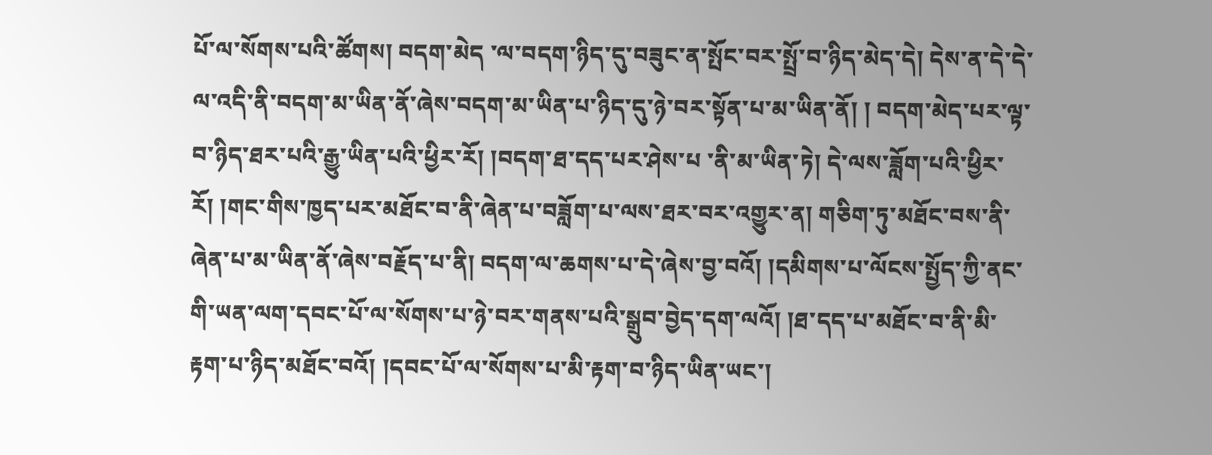པོ་ལ་སོགས་པའི་ཚོགས། བདག་མེད ་ལ་བདག་ཉིད་དུ་བཟུང་ན་སྤོང་བར་སྤྲོ་བ་ཉིད་མེད་དེ། དེས་ན་དེ་དེ་ལ་འདི་ནི་བདག་མ་ཡིན་ནོ་ཞེས་བདག་མ་ཡིན་པ་ཉིད་དུ་ཉེ་བར་སྟོན་པ་མ་ཡིན་ནོ། ། བདག་མེད་པར་ལྟ་བ་ཉིད་ཐར་པའི་རྒྱུ་ཡིན་པའི་ཕྱིར་རོ། །བདག་ཐ་དད་པར་ཤེས་པ ་ནི་མ་ཡིན་ཏེ། དེ་ལས་ཟློག་པའི་ཕྱིར་རོ། །གང་གིས་ཁྱད་པར་མཐོང་བ་ནི་ཞེན་པ་བཟློག་པ་ལས་ཐར་བར་འགྱུར་ན། གཅིག་ཏུ་མཐོང་བས་ནི་ཞེན་པ་མ་ཡིན་ནོ་ཞེས་བརྗོད་པ་ནི། བདག་ལ་ཆགས་པ་དེ་ཞེས་བྱ་བའོ། །དམིགས་པ་ལོངས་སྤྱོད་ཀྱི་ནང་གི་ཡན་ལག་དབང་པོ་ལ་སོགས་པ་ཉེ་བར་གནས་པའི་སྒྲུབ་བྱེད་དག་ལའོ། །ཐ་དད་པ་མཐོང་བ་ནི་མི་རྟག་པ་ཉིད་མཐོང་བའོ། །དབང་པོ་ལ་སོགས་པ་མི་རྟག་བ་ཉིད་ཡིན་ཡང་།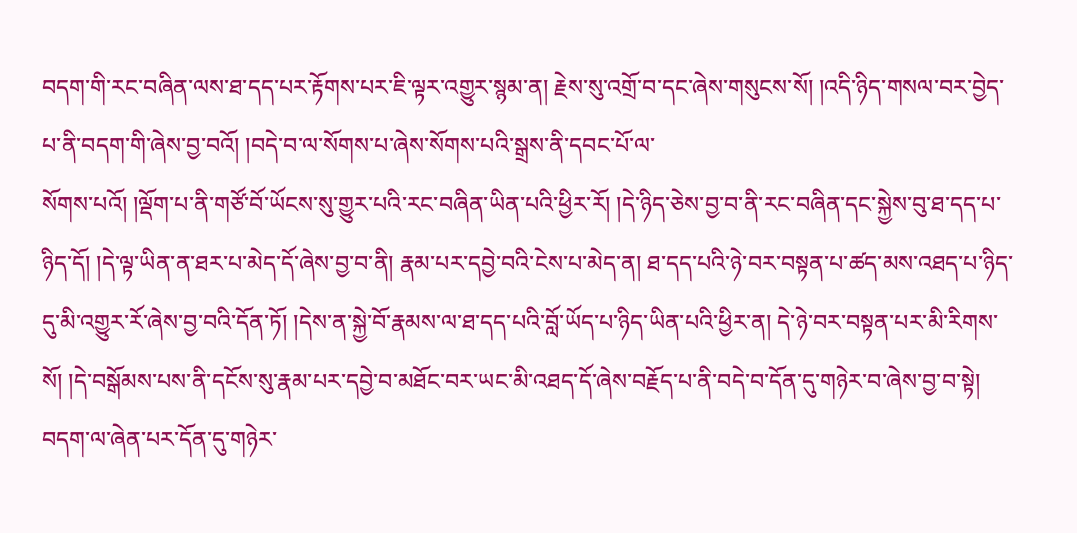བདག་གི་རང་བཞིན་ལས་ཐ་དད་པར་རྟོགས་པར་ཇི་ལྟར་འགྱུར་སྙམ་ན། རྗེས་སུ་འགྲོ་བ་དང་ཞེས་གསུངས་སོ། །འདི་ཉིད་གསལ་བར་བྱེད་པ་ནི་བདག་གི་ཞེས་བྱ་བའོ། །བདེ་བ་ལ་སོགས་པ་ཞེས་སོགས་པའི་སྒྲས་ནི་དབང་པོ་ལ་
སོགས་པའོ། །ལྡོག་པ་ནི་གཙོ་བོ་ཡོངས་སུ་གྱུར་པའི་རང་བཞིན་ཡིན་པའི་ཕྱིར་རོ། །དེ་ཉིད་ཅེས་བྱ་བ་ནི་རང་བཞིན་དང་སྐྱེས་བུ་ཐ་དད་པ་ཉིད་དོ། །དེ་ལྟ་ཡིན་ན་ཐར་པ་མེད་དོ་ཞེས་བྱ་བ་ནི། རྣམ་པར་དབྱེ་བའི་ངེས་པ་མེད་ན། ཐ་དད་པའི་ཉེ་བར་བསྟན་པ་ཚད་མས་འཐད་པ་ཉིད་དུ་མི་འགྱུར་རོ་ཞེས་བྱ་བའི་དོན་ཏོ། །དེས་ན་སྐྱེ་བོ་རྣམས་ལ་ཐ་དད་པའི་བློ་ཡོད་པ་ཉིད་ཡིན་པའི་ཕྱིར་ན། དེ་ཉེ་བར་བསྟན་པར་མི་རིགས་སོ། །དེ་བསྒོམས་པས་ནི་དངོས་སུ་རྣམ་པར་དབྱེ་བ་མཐོང་བར་ཡང་མི་འཐད་དོ་ཞེས་བརྗོད་པ་ནི་བདེ་བ་དོན་དུ་གཉེར་བ་ཞེས་བྱ་བ་སྟེ། བདག་ལ་ཞེན་པར་དོན་དུ་གཉེར་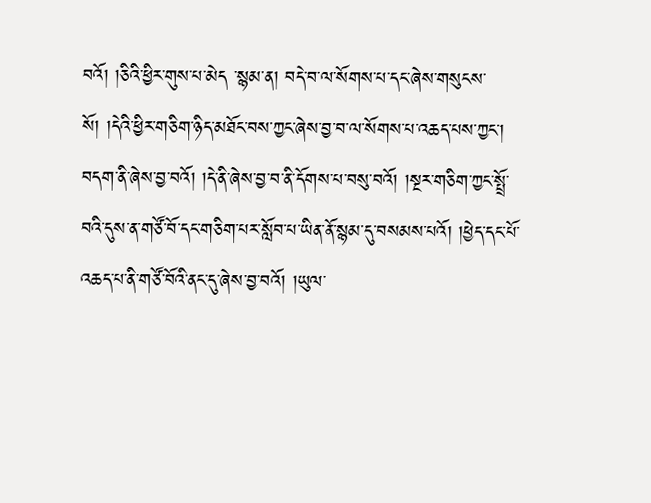བའོ། །ཅིའི་ཕྱིར་གུས་པ་མེད ་སྙམ་ན། བདེ་བ་ལ་སོགས་པ་དང་ཞེས་གསུངས་སོ། །དེའི་ཕྱིར་གཅིག་ཉིད་མཐོང་བས་ཀྱང་ཞེས་བྱ་བ་ལ་སོགས་པ་འཆད་པས་ཀྱང་། བདག་ནི་ཞེས་བྱ་བའོ། །དེ་ནི་ཞེས་བྱ་བ་ནི་དོགས་པ་བསུ་བའོ། །སྔར་གཅིག་ཀྱང་སྤྲོ་བའི་དུས་ན་གཙོ་བོ་དང་གཅིག་པར་སློབ་པ་ཡིན་ནོ་སྙམ་དུ་བསམས་པའོ། །ཕྱེད་དང་པོ་འཆད་པ་ནི་གཙོ་བོའི་ནང་དུ་ཞེས་བྱ་བའོ། །ཡུལ་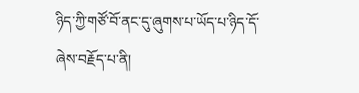ཉིད་ཀྱི་གཙོ་བོ་ནང་དུ་ཞུགས་པ་ཡོད་པ་ཉིད་དོ་ཞེས་བརྗོད་པ་ནི།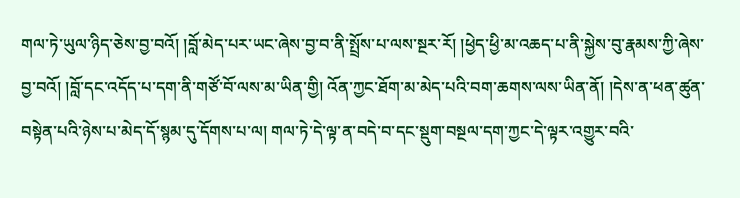གལ་ཏེ་ཡུལ་ཉིད་ཅེས་བྱ་བའོ། །བློ་མེད་པར་ཡང་ཞེས་བྱ་བ་ནི་སྤྲོས་པ་ལས་སྔར་རོ། །ཕྱེད་ཕྱི་མ་འཆད་པ་ནི་སྐྱེས་བུ་རྣམས་ཀྱི་ཞེས་བྱ་བའོ། །བློ་དང་འདོད་པ་དག་ནི་གཙོ་བོ་ལས་མ་ཡིན་གྱི། འོན་ཀྱང་ཐོག་མ་མེད་པའི་བག་ཆགས་ལས་ཡིན་ནོ། །དེས་ན་ཕན་ཚུན་བསྟེན་པའི་ཉེས་པ་མེད་དོ་སྙམ་དུ་དོགས་པ་ལ། གལ་ཏེ་དེ་ལྟ་ན་བདེ་བ་དང་སྡུག་བསྔལ་དག་ཀྱང་དེ་ལྟར་འགྱུར་བའི་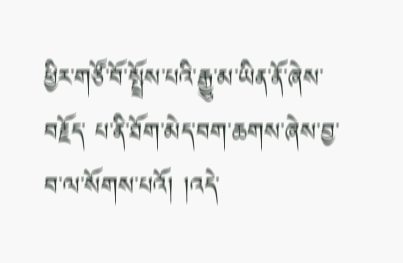ཕྱིར་གཙོ་བོ་སྤྲོས་པའི་རྒྱུ་མ་ཡིན་ནོ་ཞེས་བརྗོད་ པ་ནི་ཐོག་མེད་བག་ཆགས་ཞེས་བྱ་བ་ལ་སོགས་པའོ། །འདེ་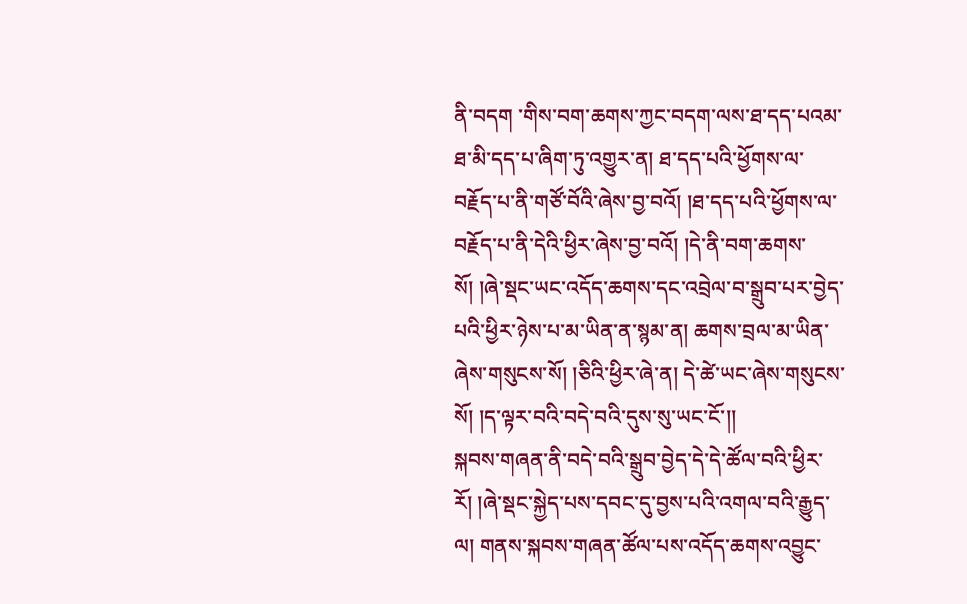ནི་བདག ་གིས་བག་ཆགས་ཀྱང་བདག་ལས་ཐ་དད་པའམ་ཐ་མི་དད་པ་ཞིག་ཏུ་འགྱུར་ན། ཐ་དད་པའི་ཕྱོགས་ལ་བརྗོད་པ་ནི་གཙོ་བོའི་ཞེས་བྱ་བའོ། །ཐ་དད་པའི་ཕྱོགས་ལ་བརྗོད་པ་ནི་དེའི་ཕྱིར་ཞེས་བྱ་བའོ། །དེ་ནི་བག་ཆགས་སོ། །ཞེ་སྡང་ཡང་འདོད་ཆགས་དང་འབྲེལ་བ་སྒྲུབ་པར་བྱེད་པའི་ཕྱིར་ཉེས་པ་མ་ཡིན་ན་སྙམ་ན། ཆགས་བྲལ་མ་ཡིན་ཞེས་གསུངས་སོ། །ཅིའི་ཕྱིར་ཞེ་ན། དེ་ཚེ་ཡང་ཞེས་གསུངས་སོ། །ད་ལྟར་བའི་བདེ་བའི་དུས་སུ་ཡང་ངོ་།།
སྐབས་གཞན་ནི་བདེ་བའི་སྒྲུབ་བྱེད་དེ་དེ་ཚོལ་བའི་ཕྱིར་རོ། །ཞེ་སྡང་སྐྱེད་པས་དབང་དུ་བྱས་པའི་འགལ་བའི་རྒྱུད་ལ། གནས་སྐབས་གཞན་ཚོལ་པས་འདོད་ཆགས་འབྱུང་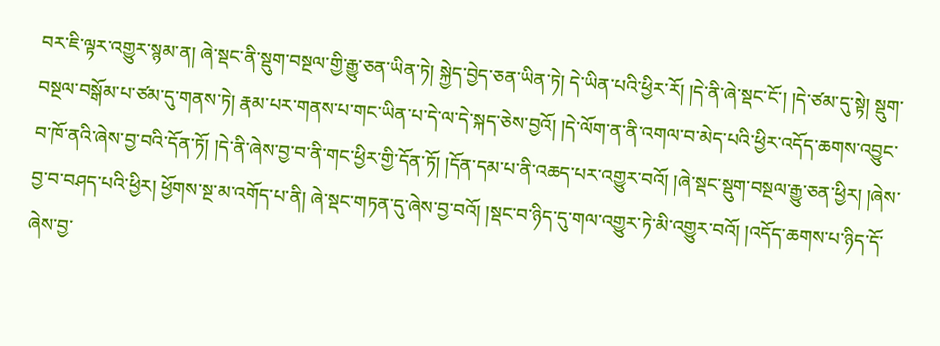བར་ཇི་ལྟར་འགྱུར་སྙམ་ན། ཞེ་སྡང་ནི་སྡུག་བསྔལ་གྱི་རྒྱུ་ཅན་ཡིན་ཏེ། སྐྱེད་བྱེད་ཅན་ཡིན་ཏེ། དེ་ཡིན་པའི་ཕྱིར་རོ། །དེ་ནི་ཞེ་སྡང་ངོ་། །དེ་ཙམ་དུ་སྟེ། སྡུག་བསྔལ་བསྒོམ་པ་ཙམ་དུ་གནས་ཏེ། རྣམ་པར་གནས་པ་གང་ཡིན་པ་དེ་ལ་དེ་སྐད་ཅེས་བྱའོ། །དེ་ལོག་ན་ནི་འགལ་བ་མེད་པའི་ཕྱིར་འདོད་ཆགས་འབྱུང་བ་ཁོ་ནའི་ཞེས་བྱ་བའི་དོན་ཏོ། །དེ་ནི་ཞེས་བྱ་བ་ནི་གང་ཕྱིར་གྱི་དོན་ཏོ། །དོན་དམ་པ་ནི་འཆད་པར་འགྱུར་བའོ། །ཞེ་སྡང་སྡུག་བསྔལ་རྒྱུ་ཅན་ཕྱིར། །ཞེས་བྱ་བ་བཤད་པའི་ཕྱིར། ཕྱོགས་སྔ་མ་འགོད་པ་ནི། ཞེ་སྡང་གཏན་དུ་ཞེས་བྱ་བའོ། །སྡང་བ་ཉིད་དུ་གལ་འགྱུར་ཏེ་མི་འགྱུར་བའོ། །འདོད་ཆགས་པ་ཉིད་དོ་ཞེས་བྱ་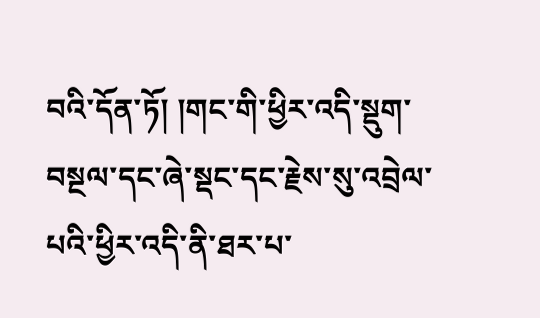བའི་དོན་ཏོ། །གང་གི་ཕྱིར་འདི་སྡུག་བསྔལ་དང་ཞེ་སྡང་དང་རྗེས་སུ་འབྲེལ་པའི་ཕྱིར་འདི་ནི་ཐར་པ་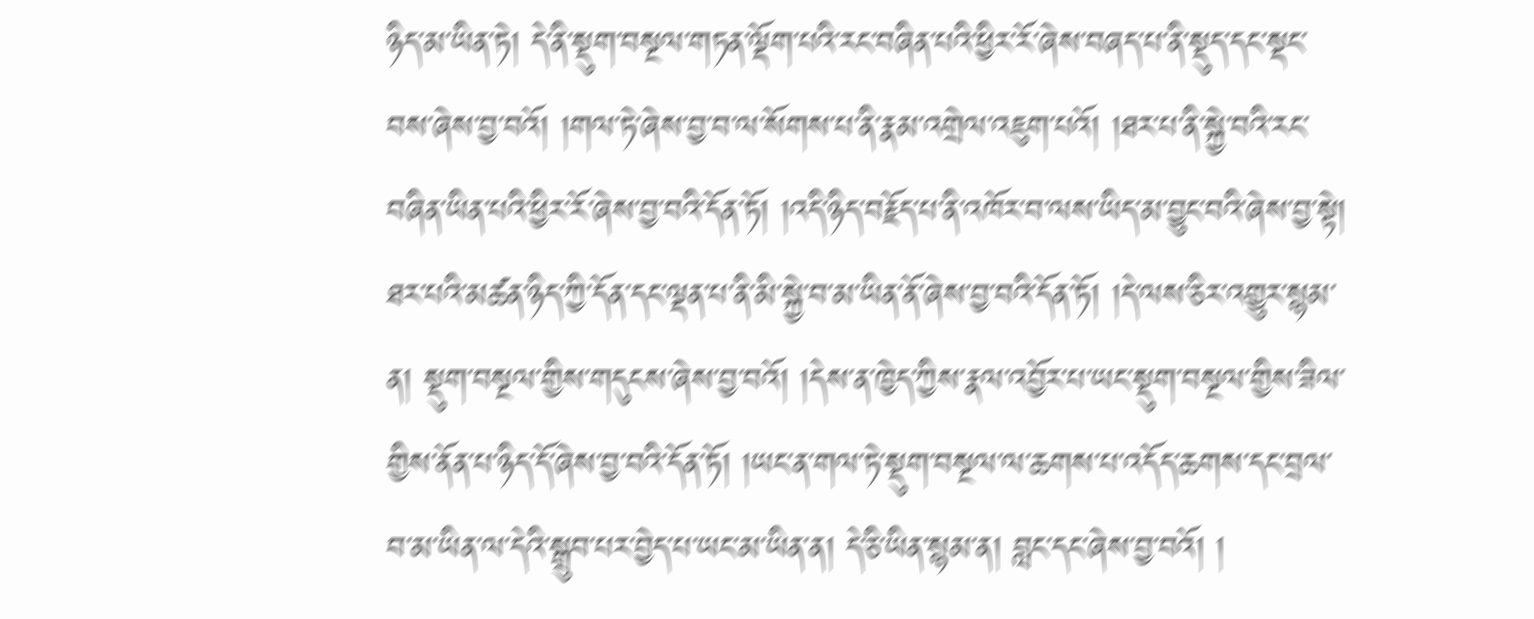ཉིད་མ་ཡིན་ཏེ། དེ་ནི་སྡུག་བསྔལ་གཏན་ལྡོག་པའི་རང་བཞིན་པའི་ཕྱིར་རོ་ཞེས་བཞད་པ་ནི་སྡུད་དང་སྡང་བས་ཞེས་བྱ་བའོ། །གལ་ཏེ་ཞེས་བྱ་བ་ལ་སོགས་པ་ནི་རྣམ་འགྲེལ་འཇུག་པའོ། །ཐར་པ་ནི་སྐྱེ་བའི་རང་བཞིན་ཡིན་པའི་ཕྱིར་རོ་ཞེས་བྱ་བའི་དོན་ཏོ། །འདི་ཉིད་བརྗོད་པ་ནི་འཁོར་བ་ལས་ཡིད་མ་བྱུང་བའི་ཞེས་བྱ་སྟེ། ཐར་པའི་མཚན་ཉིད་ཀྱི་དོན་དང་ལྡན་པ་ནི་མི་སྐྱེ་བ་མ་ཡིན་ནོ་ཞེས་བྱ་བའི་དོན་ཏོ། །དེ་ལས་ཅིར་འགྱུར་སྙམ་ན། སྡུག་བསྔལ་གྱིས་གདུངས་ཞེས་བྱ་བའོ། །དེས་ན་ཁྱེད་ཀྱིས་རྣལ་འབྱོར་པ་ཡང་སྡུག་བསྔལ་གྱིས་ཟིལ་གྱིས་ནོན་པ་ཉིད་དོ་ཞེས་བྱ་བའི་དོན་ཏོ། །ཡང་ན་གལ་ཏེ་སྡུག་བསྔལ་ལ་ཆགས་པ་འདོད་ཆགས་དང་བྲལ་བ་མ་ཡིན་ལ་དེའི་སྒྲུབ་པར་བྱེད་པ་ཡང་མ་ཡིན་ན། དེ་ཅི་ཡིན་སྙམ་ན། བླང་དང་ཞེས་བྱ་བའོ། །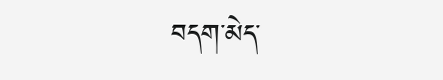བདག་མེད་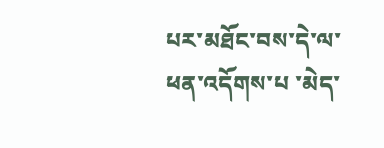པར་མཐོང་བས་དེ་ལ་ཕན་འདོགས་པ ་མེད་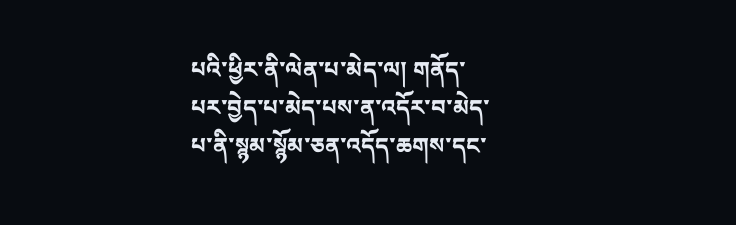པའི་ཕྱིར་ནི་ལེན་པ་མེད་ལ། གནོད་པར་བྱེད་པ་མེད་པས་ན་འདོར་བ་མེད་པ་ནི་སྙམ་སྙོམ་ཅན་འདོད་ཆགས་དང་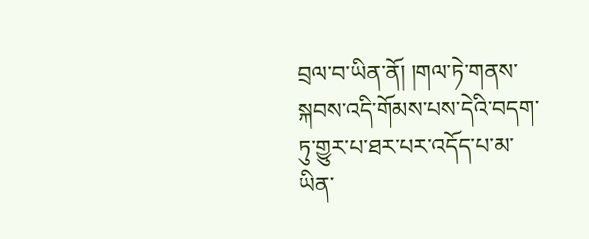བྲལ་བ་ཡིན་ནོ། །གལ་ཏེ་གནས་སྐབས་འདི་གོམས་པས་དེའི་བདག་ཏུ་གྱུར་པ་ཐར་པར་འདོད་པ་མ་ཡིན་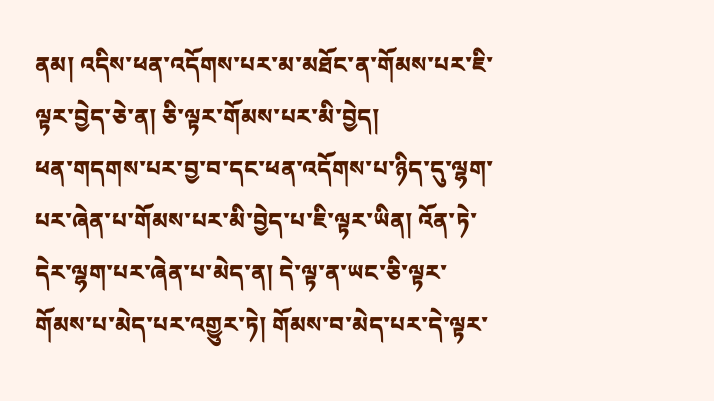ནམ། འདིས་ཕན་འདོགས་པར་མ་མཐོང་ན་གོམས་པར་ཇི་ལྟར་བྱེད་ཅེ་ན། ཅི་ལྟར་གོམས་པར་མི་བྱེད།
ཕན་གདགས་པར་བྱ་བ་དང་ཕན་འདོགས་པ་ཉིད་དུ་ལྷག་པར་ཞེན་པ་གོམས་པར་མི་བྱེད་པ་ཇི་ལྟར་ཡིན། འོན་ཏེ་དེར་ལྷག་པར་ཞེན་པ་མེད་ན། དེ་ལྟ་ན་ཡང་ཅི་ལྟར་གོམས་པ་མེད་པར་འགྱུར་ཏེ། གོམས་བ་མེད་པར་དེ་ལྟར་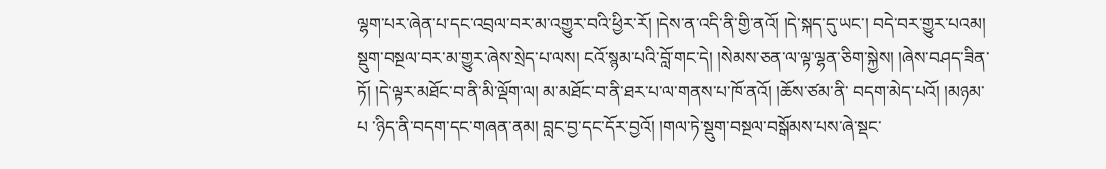ལྷག་པར་ཞེན་པ་དང་འབྲལ་བར་མ་འགྱུར་བའི་ཕྱིར་རོ། །དེས་ན་འདི་ནི་གྱི་ནའོ། །དེ་སྐད་དུ་ཡང་། བདེ་བར་གྱུར་པའམ། སྡུག་བསྔལ་བར་མ་གྱུར་ཞེས་སྲེད་པ་ལས། ངའོ་སྙམ་པའི་བློ་གང་དེ། །སེམས་ཅན་ལ་ལྟ་ལྷན་ཅིག་སྐྱེས། །ཞེས་བཤད་ཟིན་ཏོ། །དེ་ལྟར་མཐོང་བ་ནི་མི་ལྡོག་ལ། མ་མཐོང་བ་ནི་ཐར་པ་ལ་གནས་པ་ཁོ་ནའོ། །ཆོས་ཙམ་ནི་ བདག་མེད་པའོ། །མཉམ་པ ་ཉིད་ནི་བདག་དང་གཞན་ནམ། བླང་བྱ་དང་དོར་བྱའོ། །གལ་ཏེ་སྡུག་བསྔལ་བསྒོམས་པས་ཞེ་སྡང་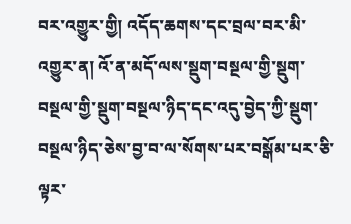བར་འགྱུར་གྱི། འདོད་ཆགས་དང་བྲལ་བར་མི་འགྱུར་ན། འོ་ན་མདོ་ལས་སྡུག་བསྔལ་གྱི་སྡུག་བསྔལ་གྱི་སྡུག་བསྔལ་ཉིད་དང་འདུ་བྱེད་ཀྱི་སྡུག་བསྔལ་ཉིད་ཅེས་བྱ་བ་ལ་སོགས་པར་བསྒོམ་པར་ཅི་ལྟར་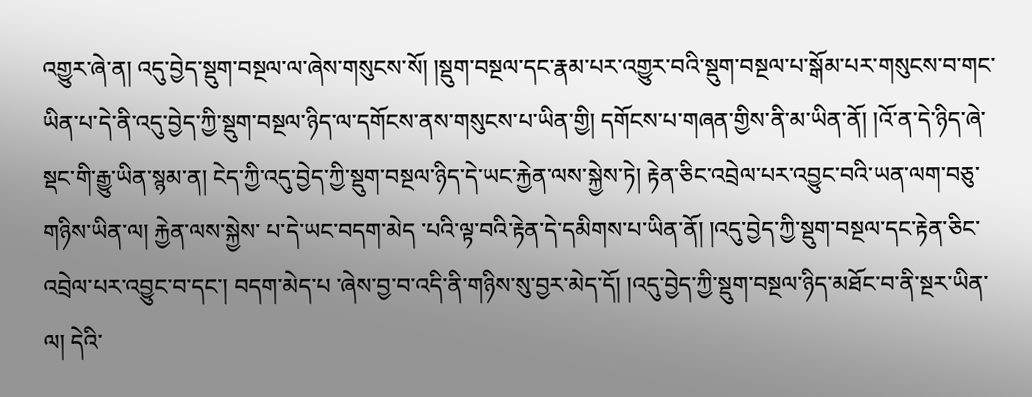འགྱུར་ཞེ་ན། འདུ་བྱེད་སྡུག་བསྔལ་ལ་ཞེས་གསུངས་སོ། །སྡུག་བསྔལ་དང་རྣམ་པར་འགྱུར་བའི་སྡུག་བསྔལ་པ་སྒོམ་པར་གསུངས་བ་གང་ཡིན་པ་དེ་ནི་འདུ་བྱེད་ཀྱི་སྡུག་བསྔལ་ཉིད་ལ་དགོངས་ནས་གསུངས་པ་ཡིན་གྱི། དགོངས་པ་གཞན་གྱིས་ནི་མ་ཡིན་ནོ། །འོ་ན་དེ་ཉིད་ཞེ་སྡང་གི་རྒྱུ་ཡིན་སྙམ་ན། ངེད་ཀྱི་འདུ་བྱེད་ཀྱི་སྡུག་བསྔལ་ཉིད་དེ་ཡང་རྐྱེན་ལས་སྐྱེས་ཏེ། རྟེན་ཅིང་འབྲེལ་པར་འབྱུང་བའི་ཡན་ལག་བཅུ་གཉིས་ཡིན་ལ། རྐྱེན་ལས་སྐྱེས་ པ་དེ་ཡང་བདག་མེད ་པའི་ལྟ་བའི་རྟེན་དེ་དམིགས་པ་ཡིན་ནོ། །འདུ་བྱེད་ཀྱི་སྡུག་བསྔལ་དང་རྟེན་ཅིང་འབྲེལ་པར་འབྱུང་བ་དང་། བདག་མེད་པ ་ཞེས་བྱ་བ་འདི་ནི་གཉིས་སུ་བྱར་མེད་དོ། །འདུ་བྱེད་ཀྱི་སྡུག་བསྔལ་ཉིད་མཐོང་བ་ནི་སྔར་ཡིན་ལ། དེའི་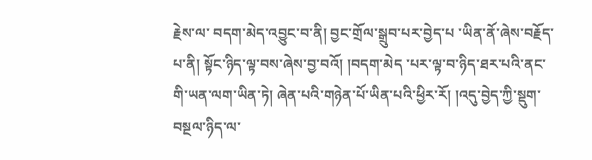རྗེས་ལ་ བདག་མེད་འབྱུང་བ་ནི། བྱང་གྲོལ་སྒྲུབ་པར་བྱེད་པ ་ཡིན་ནོ་ཞེས་བརྗོད་ པ་ནི། སྟོང་ཉིད་ལྟ་བས་ཞེས་བྱ་བའོ། །བདག་མེད ་པར་ལྟ་བ་ཉིད་ཐར་པའི་ནང་གི་ཡན་ལག་ཡིན་ཏེ། ཞེན་པའི་གཉེན་པོ་ཡིན་པའི་ཕྱིར་རོ། །འདུ་བྱེད་ཀྱི་སྡུག་བསྔལ་ཉིད་ལ་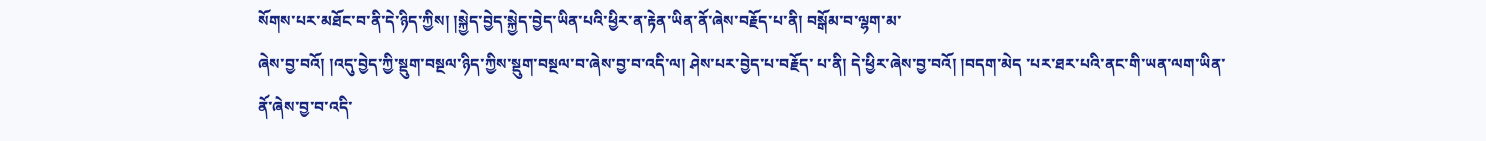སོགས་པར་མཐོང་བ་ནི་དེ་ཉིད་ཀྱིས། །སྐྱེད་བྱེད་སྐྱེད་བྱེད་ཡིན་པའི་ཕྱིར་ན་རྟེན་ཡིན་ནོ་ཞེས་བརྗོད་པ་ནི། བསྒོམ་བ་ལྷག་མ་
ཞེས་བྱ་བའོ། །འདུ་བྱེད་ཀྱི་སྡུག་བསྔལ་ཉིད་ཀྱིས་སྡུག་བསྔལ་བ་ཞེས་བྱ་བ་འདི་ལ། ཤེས་པར་བྱེད་པ་བརྗོད་ པ་ནི། དེ་ཕྱིར་ཞེས་བྱ་བའོ། །བདག་མེད ་པར་ཐར་པའི་ནང་གི་ཡན་ལག་ཡིན་ནོ་ཞེས་བྱ་བ་འདི་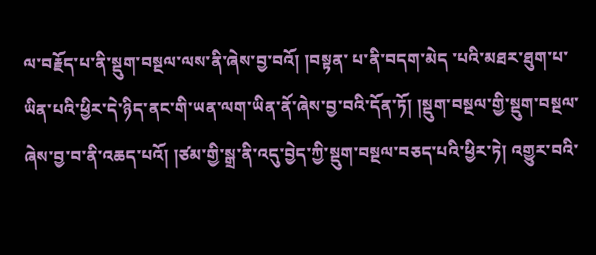ལ་བརྗོད་པ་ནི་སྡུག་བསྔལ་ལས་ནི་ཞེས་བྱ་བའོ། །བསྟན་ པ་ནི་བདག་མེད ་པའི་མཐར་ཐུག་པ་ཡིན་པའི་ཕྱིར་དེ་ཉིད་ནང་གི་ཡན་ལག་ཡིན་ནོ་ཞེས་བྱ་བའི་དོན་ཏོ། །སྡུག་བསྔལ་གྱི་སྡུག་བསྔལ་ཞེས་བྱ་བ་ནི་འཆད་པའོ། །ཙམ་གྱི་སྒྲ་ནི་འདུ་བྱེད་ཀྱི་སྡུག་བསྔལ་བཅད་པའི་ཕྱིར་ཏེ། འགྱུར་བའི་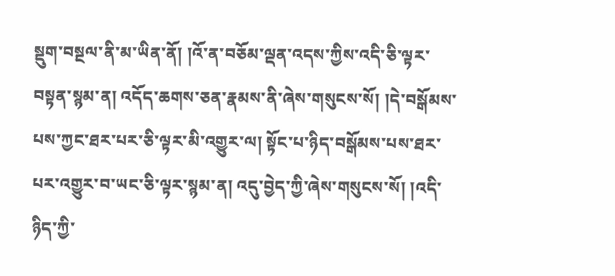སྡུག་བསྔལ་ནི་མ་ཡིན་ནོ། །འོ་ན་བཅོམ་ལྡན་འདས་ཀྱིས་འདི་ཅི་ལྟར་བསྟན་སྙམ་ན། འདོད་ཆགས་ཅན་རྣམས་ནི་ཞེས་གསུངས་སོ། །དེ་བསྒོམས་པས་ཀྱང་ཐར་པར་ཅི་ལྟར་མི་འགྱུར་ལ། སྟོང་པ་ཉིད་བསྒོམས་པས་ཐར་པར་འགྱུར་བ་ཡང་ཅི་ལྟར་སྙམ་ན། འདུ་བྱེད་ཀྱི་ཞེས་གསུངས་སོ། །འདི་ཉིད་ཀྱི་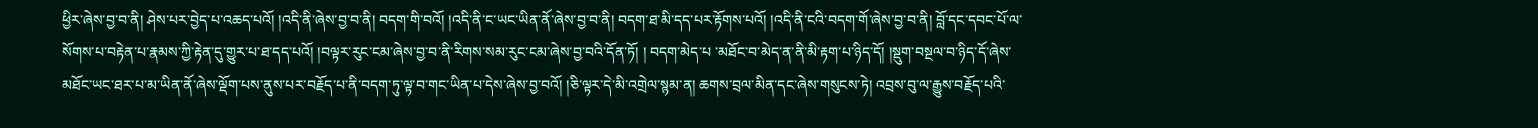ཕྱིར་ཞེས་བྱ་བ་ནི། ཤེས་པར་བྱེད་པ་འཆད་པའོ། །འདི་ནི་ཞེས་བྱ་བ་ནི། བདག་གི་བའོ། །འདི་ནི་ང་ཡང་ཡིན་ནོ་ཞེས་བྱ་བ་ནི། བདག་ཐ་མི་དད་པར་རྟོགས་པའོ། །འདི་ནི་ངའི་བདག་གོ་ཞེས་བྱ་བ་ནི། བློ་དང་དབང་པོ་ལ་སོགས་པ་བརྟེན་པ་རྣམས་ཀྱི་རྟེན་དུ་གྱུར་པ་ཐ་དད་པའོ། །བལྟར་རུང་ངམ་ཞེས་བྱ་བ་ནི་རིགས་སམ་རུང་ངམ་ཞེས་བྱ་བའི་དོན་ཏོ། ། བདག་མེད་པ ་མཐོང་བ་མེད་ན་ནི་མི་རྟག་པ་ཉིད་དོ། །སྡུག་བསྔལ་བ་ཉིད་དོ་ཞེས་མཐོང་ཡང་ཐར་པ་མ་ཡིན་ནོ་ཞེས་ལྡོག་པས་ནུས་པར་བརྗོད་པ་ནི་བདག་ཏུ་ལྟ་བ་གང་ཡིན་པ་དེས་ཞེས་བྱ་བའོ། །ཅི་ལྟར་དེ་མི་འགྲེལ་སྙམ་ན། ཆགས་བྲལ་མིན་དང་ཞེས་གསུངས་ཏེ། འབྲས་བུ་ལ་རྒྱུས་བརྗོད་པའི་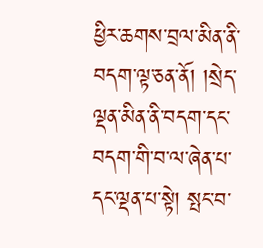ཕྱིར་ཆགས་བྲལ་མིན་ནི་བདག་ལྟ་ཅན་ནོ། །སྲེད་ལྡན་མིན་ནི་བདག་དང་བདག་གི་བ་ལ་ཞེན་པ་དང་ལྡན་པ་སྟེ། སྤང་བ་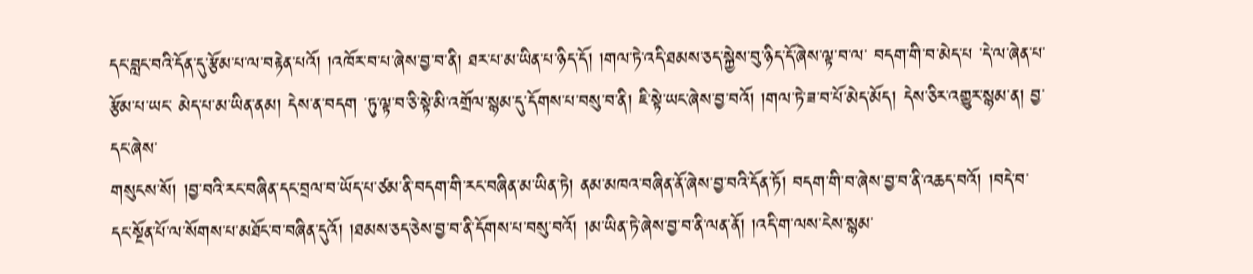དང་བླང་བའི་དོན་དུ་རྩོམ་པ་ལ་བརྟེན་པའོ། །འཁོར་བ་པ་ཞེས་བྱ་བ་ནི། ཐར་པ་མ་ཡིན་པ་ཉིད་དོ། །གལ་ཏེ་འདི་ཐམས་ཅད་སྐྱེས་བུ་ཉིད་དོ་ཞེས་ལྟ་བ་ལ་ བདག་གི་བ་མེད་པ ་དེ་ལ་ཞེན་པ་རྩོམ་པ་ཡང་ མེད་པ་མ་ཡིན་ནམ། དེས་ན་བདག ་ཏུ་ལྟ་བ་ཅི་སྟེ་མི་འགྲོལ་སྙམ་དུ་དོགས་པ་བསུ་བ་ནི། ཇི་སྟེ་ཡང་ཞེས་བྱ་བའོ། །གལ་ཏེ་ཟ་བ་པོ་མེད་མོད། དེས་ཅིར་འགྱུར་སྙམ་ན། བྱ་དང་ཞེས་
གསུངས་སོ། །བྱ་བའི་རང་བཞིན་དང་བྲལ་བ་ཡོད་པ་ཙམ་ནི་བདག་གི་རང་བཞིན་མ་ཡིན་ཏེ། ནམ་མཁའ་བཞིན་ནོ་ཞེས་བྱ་བའི་དོན་ཏོ། བདག་གི་བ་ཞེས་བྱ་བ་ནི་འཆད་བའོ། །བདེ་བ་དང་སྔོན་པོ་ལ་སོགས་པ་མཐོང་བ་བཞིན་དུའོ། །ཐམས་ཅད་ཅེས་བྱ་བ་ནི་དོགས་པ་བསུ་བའོ། །མ་ཡིན་ཏེ་ཞེས་བྱ་བ་ནི་ལན་ནོ། །འདི་ག་ལས་ངེས་སྙམ་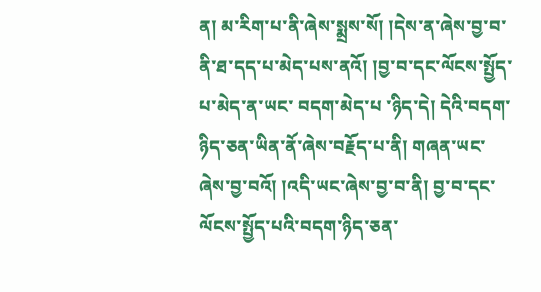ན། མ་རིག་པ་ནི་ཞེས་སྨྲས་སོ། །དེས་ན་ཞེས་བྱ་བ་ནི་ཐ་དད་པ་མེད་པས་ནའོ། །བྱ་བ་དང་ལོངས་སྤྱོད་པ་མེད་ན་ཡང་ བདག་མེད་པ ་ཉིད་དེ། དེའི་བདག་ཉིད་ཅན་ཡིན་ནོ་ཞེས་བརྗོད་པ་ནི། གཞན་ཡང་ཞེས་བྱ་བའོ། །འདི་ཡང་ཞེས་བྱ་བ་ནི། བྱ་བ་དང་ལོངས་སྤྱོད་པའི་བདག་ཉིད་ཅན་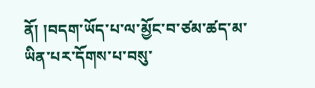ནོ། །བདག་ཡོད་པ་ལ་མྱོང་བ་ཙམ་ཚད་མ་ཡིན་པར་དོགས་པ་བསུ་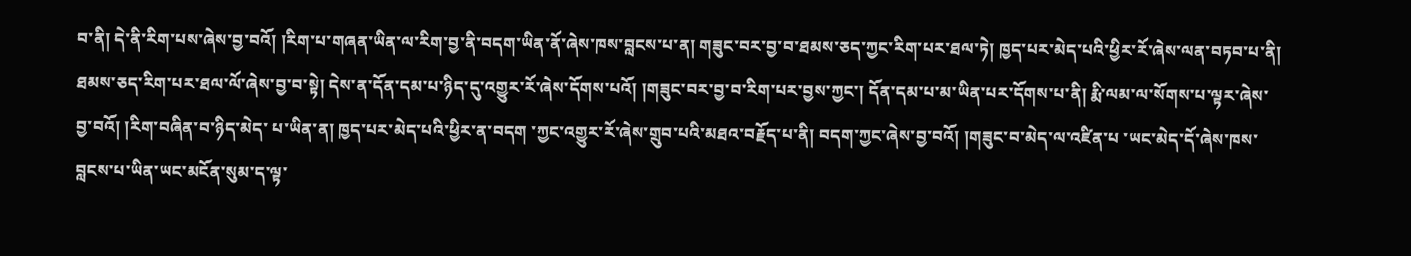བ་ནི། དེ་ནི་རིག་པས་ཞེས་བྱ་བའོ། །རིག་པ་གཞན་ཡིན་ལ་རིག་བྱ་ནི་བདག་ཡིན་ནོ་ཞེས་ཁས་བླངས་པ་ན། གཟུང་བར་བྱ་བ་ཐམས་ཅད་ཀྱང་རིག་པར་ཐལ་ཏེ། ཁྱད་པར་མེད་པའི་ཕྱིར་རོ་ཞེས་ལན་བཏབ་པ་ནི། ཐམས་ཅད་རིག་པར་ཐལ་ལོ་ཞེས་བྱ་བ་སྟེ། དེས་ན་དོན་དམ་པ་ཉིད་དུ་འགྱུར་རོ་ཞེས་དོགས་པའོ། །གཟུང་བར་བྱ་བ་རིག་པར་བྱས་ཀྱང་། དོན་དམ་པ་མ་ཡིན་པར་དོགས་པ་ནི། རྨི་ལམ་ལ་སོགས་པ་ལྟར་ཞེས་བྱ་བའོ། །རིག་བཞིན་བ་ཉིད་མེད་ པ་ཡིན་ན། ཁྱད་པར་མེད་པའི་ཕྱིར་ན་བདག ་ཀྱང་འགྱུར་རོ་ཞེས་གྲུབ་པའི་མཐའ་བརྗོད་པ་ནི། བདག་ཀྱང་ཞེས་བྱ་བའོ། །གཟུང་བ་མེད་ལ་འཛིན་པ ་ཡང་མེད་དོ་ཞེས་ཁས་བླངས་པ་ཡིན་ཡང་མངོན་སུམ་ད་ལྟ་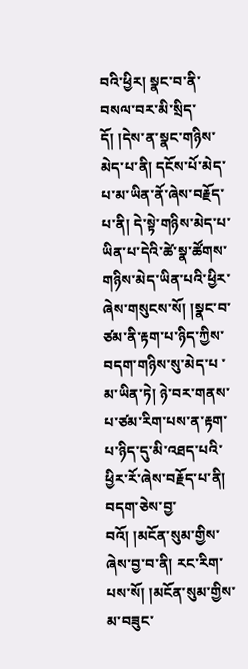བའི་ཕྱིར། སྣང་བ་ནི་བསལ་བར་མི་སྲིད་དོ། །དེས་ན་སྣང་གཉིས་མེད་པ་ནི། དངོས་པོ་མེད་པ་མ་ཡིན་ནོ་ཞེས་བརྗོད་པ་ནི། དེ་སྟེ་གཉིས་མེད་པ་ཡིན་པ་དེའི་ཚེ་སྣ་ཚོགས་གཉིས་མེད་ཡིན་པའི་ཕྱིར་ཞེས་གསུངས་སོ། །སྣང་བ་ཙམ་ནི་རྟག་པ་ཉིད་ཀྱིས་ བདག་གཉིས་སུ་མེད་པ ་མ་ཡིན་ཏེ། ཉེ་བར་གནས་པ་ཙམ་རིག་པས་ན་རྟག་པ་ཉིད་དུ་མི་འཐད་པའི་ཕྱིར་རོ་ཞེས་བརྗོད་པ་ནི། བདག་ཅེས་བྱ་བའོ། །མངོན་སུམ་གྱིས་ཞེས་བྱ་བ་ནི། རང་རིག་པས་སོ། །མངོན་སུམ་གྱིས་མ་བཟུང་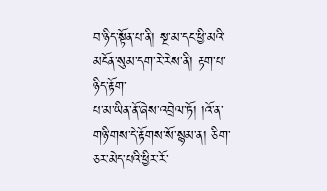བ་ཉིད་སྟོན་པ་ནི། སྔ་མ་དང་ཕྱི་མའི་མངོན་སུམ་དག་རེ་རེས་ནི། རྟག་པ་ཉིད་རྟོག་
པ་མ་ཡིན་ནོ་ཞེས་འབྲེལ་ཏོ། །འོ་ན་གཉི་གས་དེ་རྟོགས་སོ་སྙམ་ན། ཅིག་ཅར་མེད་པའི་ཕྱིར་རོ་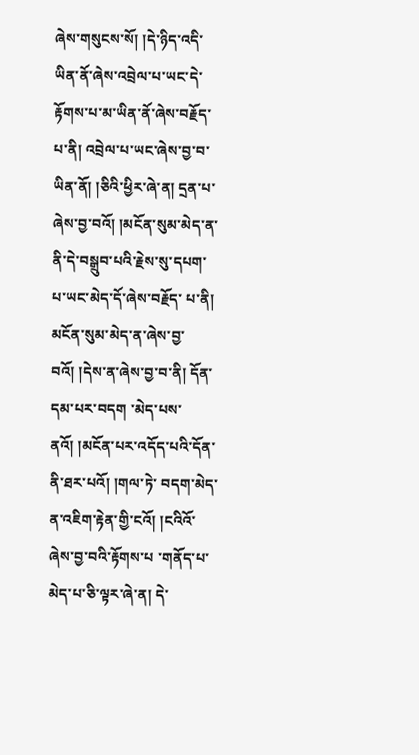ཞེས་གསུངས་སོ། །དེ་ཉིད་འདི་ཡིན་ནོ་ཞེས་འབྲེལ་པ་ཡང་དེ་རྟོགས་པ་མ་ཡིན་ནོ་ཞེས་བརྗོད་པ་ནི། འབྲེལ་པ་ཡང་ཞེས་བྱ་བ་ཡིན་ནོ། །ཅིའི་ཕྱིར་ཞེ་ན། དྲན་པ་ཞེས་བྱ་བའོ། །མངོན་སུམ་མེད་ན་ནི་དེ་བསྒྲུབ་པའི་རྗེས་སུ་དཔག་པ་ཡང་མེད་དོ་ཞེས་བརྗོད་ པ་ནི། མངོན་སུམ་མེད་ན་ཞེས་བྱ་བའོ། །དེས་ན་ཞེས་བྱ་བ་ནི། དོན་དམ་པར་བདག ་མེད་པས་ནའོ། །མངོན་པར་འདོད་པའི་དོན་ནི་ཐར་པའོ། །གལ་ཏེ་ བདག་མེད་ན་འཇིག་རྟེན་གྱི་ངའོ། །ངའིའོ་ཞེས་བྱ་བའི་རྟོགས་པ ་གནོད་པ་ མེད་པ་ཅི་ལྟར་ཞེ་ན། དེ་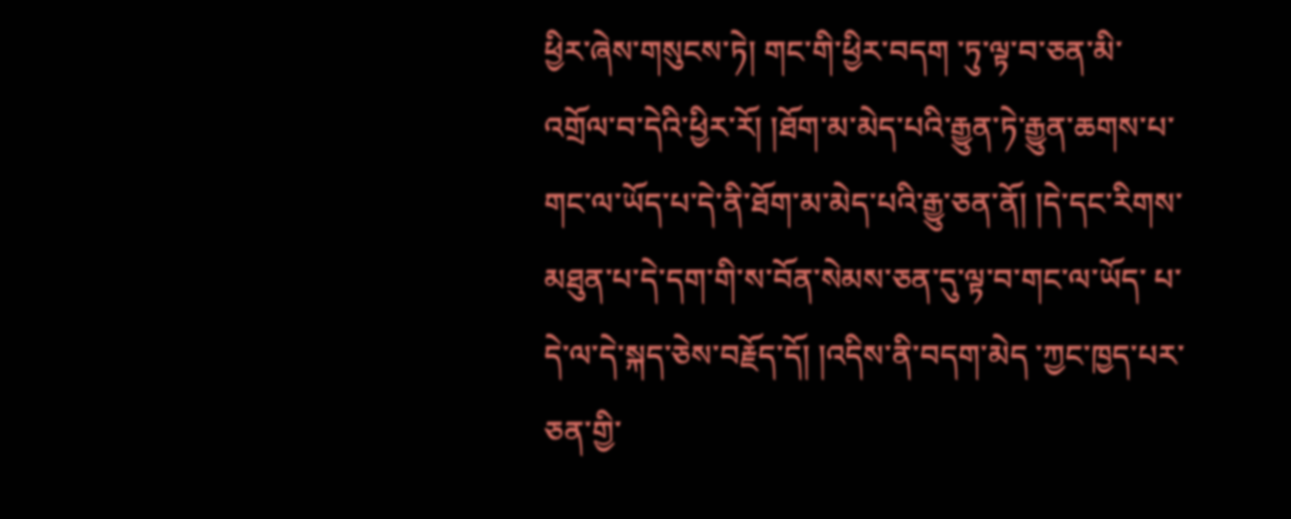ཕྱིར་ཞེས་གསུངས་ཏེ། གང་གི་ཕྱིར་བདག ་ཏུ་ལྟ་བ་ཅན་མི་འགྲོལ་བ་དེའི་ཕྱིར་རོ། །ཐོག་མ་མེད་པའི་རྒྱུན་ཏེ་རྒྱུན་ཆགས་པ་གང་ལ་ཡོད་པ་དེ་ནི་ཐོག་མ་མེད་པའི་རྒྱུ་ཅན་ནོ། །དེ་དང་རིགས་མཐུན་པ་དེ་དག་གི་ས་བོན་སེམས་ཅན་དུ་ལྟ་བ་གང་ལ་ཡོད་ པ་དེ་ལ་དེ་སྐད་ཅེས་བརྗོད་དོ། །འདིས་ནི་བདག་མེད ་ཀྱང་ཁྱད་པར་ཅན་གྱི་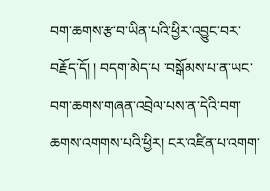བག་ཆགས་རྩ་བ་ཡིན་པའི་ཕྱིར་འབྱུང་བར་བརྗོད་དོ། ། བདག་མེད་པ ་བསྒོམས་པ་ན་ཡང་བག་ཆགས་གཞན་འབྲེལ་པས་ན་དེའི་བག་ཆགས་འགགས་པའི་ཕྱིར། ངར་འཛིན་པ་འགག་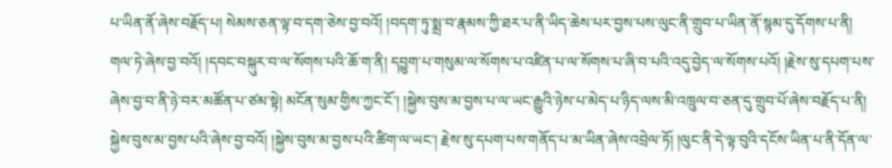པ་ཡིན་ནོ་ཞེས་བརྗོད་པ། སེམས་ཅན་ལྟ་བ་དག་ཅེས་བྱ་བའོ། །བདག་ཏུ་སྨྲ་བ་རྣམས་ཀྱི་ཐར་པ་ནི་ཡིད་ཆེས་པར་བྱས་པས་ལུང་ནི་གྲུབ་པ་ཡིན་ནོ་སྙམ་དུ་དོགས་པ་ནི། གལ་ཏེ་ཞེས་བྱ་བའོ། །དབང་བསྐུར་བ་ལ་སོགས་པའི་ཆོ་ག་ནི། དབྱུག་པ་གསུམ་ལ་སོགས་པ་འཛིན་པ་ལ་སོགས་པ་ཞི་བ་པའི་འདུ་བྱེད་ལ་སོགས་པའོ། །རྗེས་སུ་དཔག་པས་ཞེས་བྱ་བ་ནི་ཉེ་བར་མཚོན་པ་ཙམ་སྟེ། མངོན་སུམ་གྱིས་ཀྱང་ངོ་། །སྐྱེས་བུས་མ་བྱས་པ་ལ་ཡང་རྒྱུའི་ཉེས་པ་མེད་པ་ཉིད་ལས་མི་འཁྲུལ་བ་ཅན་དུ་གྲུབ་པོ་ཞེས་བརྗོད་པ་ནི། སྐྱེས་བུས་མ་བྱས་པའི་ཞེས་བྱ་བའོ། །སྐྱེས་བུས་མ་བྱས་པའི་ཚིག་ལ་ཡང་། རྗེས་སུ་དཔག་པས་གནོད་པ་མ་ཡིན་ཞེས་འབྲེལ་ཏོ། །ལུང་ནི་དེ་ལྟ་བུའི་དངོས་ཡིན་པ་ནི་དོན་ལ་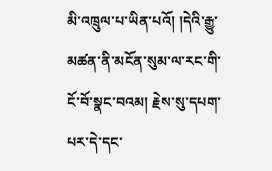མི་འཁྲུལ་པ་ཡིན་པའོ། །དེའི་རྒྱུ་མཚན་ནི་མངོན་སུམ་ལ་རང་གི་ངོ་བོ་སྣང་བའམ། རྗེས་སུ་དཔག་པར་དེ་དང་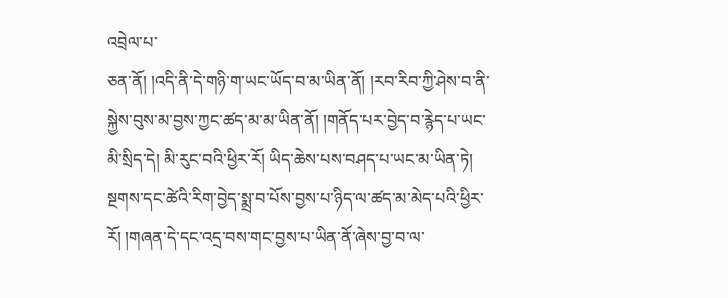འབྲེལ་པ་
ཅན་ནོ། །འདི་ནི་དེ་གཉི་ག་ཡང་ཡོད་བ་མ་ཡིན་ནོ། །རབ་རིབ་ཀྱི་ཤེས་བ་ནི་སྐྱེས་བུས་མ་བྱས་ཀྱང་ཚད་མ་མ་ཡིན་ནོ། །གནོད་པར་བྱེད་བ་རྙེད་པ་ཡང་མི་སྲིད་དེ། མི་རུང་བའི་ཕྱིར་རོ། ཡིད་ཆེས་པས་བཤད་པ་ཡང་མ་ཡིན་ཏེ། སྔགས་དང་ཚེའི་རིག་བྱེད་སྨྲ་བ་པོས་བྱས་པ་ཉིད་ལ་ཚད་མ་མེད་པའི་ཕྱིར་རོ། །གཞན་དེ་དང་འདྲ་བས་གང་བྱས་པ་ཡིན་ནོ་ཞེས་བྱ་བ་ལ་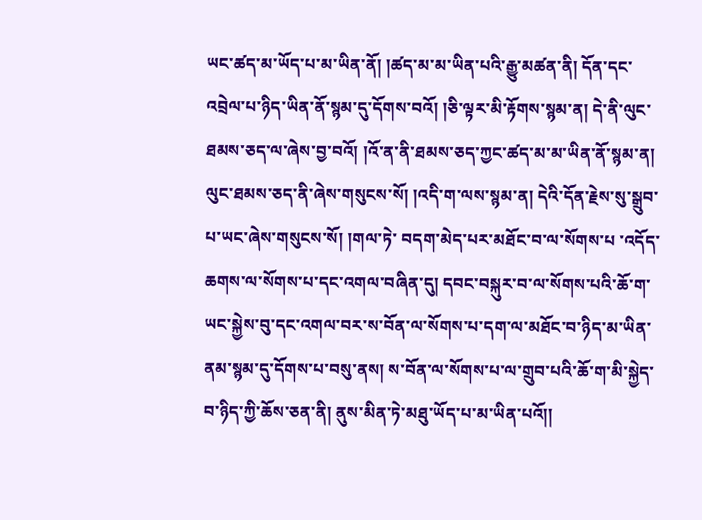ཡང་ཚད་མ་ཡོད་པ་མ་ཡིན་ནོ། །ཚད་མ་མ་ཡིན་པའི་རྒྱུ་མཚན་ནི། དོན་དང་འབྲེལ་པ་ཉིད་ཡིན་ནོ་སྙམ་དུ་དོགས་བའོ། །ཅི་ལྟར་མི་རྟོགས་སྙམ་ན། དེ་ནི་ལུང་ཐམས་ཅད་ལ་ཞེས་བྱ་བའོ། །འོ་ན་ནི་ཐམས་ཅད་ཀྱང་ཚད་མ་མ་ཡིན་ནོ་སྙམ་ན། ལུང་ཐམས་ཅད་ནི་ཞེས་གསུངས་སོ། །འདི་ག་ལས་སྙམ་ན། དེའི་དོན་རྗེས་སུ་སྒྲུབ་པ་ཡང་ཞེས་གསུངས་སོ། །གལ་ཏེ་ བདག་མེད་པར་མཐོང་བ་ལ་སོགས་པ ་འདོད་ཆགས་ལ་སོགས་པ་དང་འགལ་བཞིན་དུ། དབང་བསྐུར་བ་ལ་སོགས་པའི་ཆོ་ག་ཡང་སྐྱེས་བུ་དང་འགལ་བར་ས་བོན་ལ་སོགས་པ་དག་ལ་མཐོང་བ་ཉིད་མ་ཡིན་ནམ་སྙམ་དུ་དོགས་པ་བསུ་ནས། ས་བོན་ལ་སོགས་པ་ལ་གྲུབ་པའི་ཆོ་ག་མི་སྐྱེད་བ་ཉིད་ཀྱི་ཆོས་ཅན་ནི། ནུས་མིན་ཏེ་མཐུ་ཡོད་པ་མ་ཡིན་པའོ།།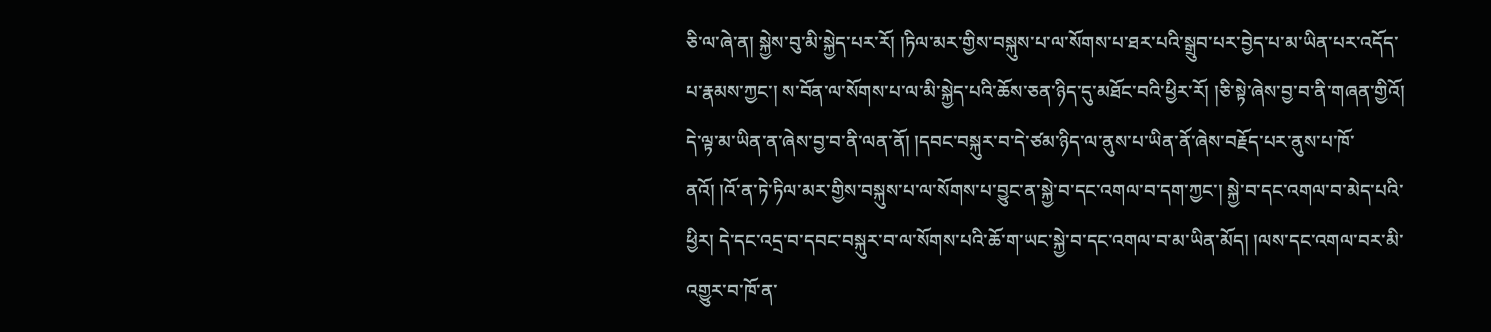ཅི་ལ་ཞེ་ན། སྐྱེས་བུ་མི་སྐྱེད་པར་རོ། །ཏིལ་མར་གྱིས་བསྐུས་པ་ལ་སོགས་པ་ཐར་པའི་སྒྲུབ་པར་བྱེད་པ་མ་ཡིན་པར་འདོད་པ་རྣམས་ཀྱང་། ས་བོན་ལ་སོགས་པ་ལ་མི་སྐྱེད་པའི་ཆོས་ཅན་ཉིད་དུ་མཐོང་བའི་ཕྱིར་རོ། །ཅི་སྟེ་ཞེས་བྱ་བ་ནི་གཞན་གྱིའོ། དེ་ལྟ་མ་ཡིན་ན་ཞེས་བྱ་བ་ནི་ལན་ནོ། །དབང་བསྐུར་བ་དེ་ཙམ་ཉིད་ལ་ནུས་པ་ཡིན་ནོ་ཞེས་བརྗོད་པར་ནུས་པ་ཁོ་ནའོ། །འོ་ན་ཏེ་ཏིལ་མར་གྱིས་བསྐུས་པ་ལ་སོགས་པ་བྱུང་ན་སྐྱེ་བ་དང་འགལ་བ་དག་ཀྱང་། སྐྱེ་བ་དང་འགལ་བ་མེད་པའི་ཕྱིར། དེ་དང་འདྲ་བ་དབང་བསྐུར་བ་ལ་སོགས་པའི་ཆོ་ག་ཡང་སྐྱེ་བ་དང་འགལ་བ་མ་ཡིན་མོད། །ལས་དང་འགལ་བར་མི་འགྱུར་བ་ཁོ་ན་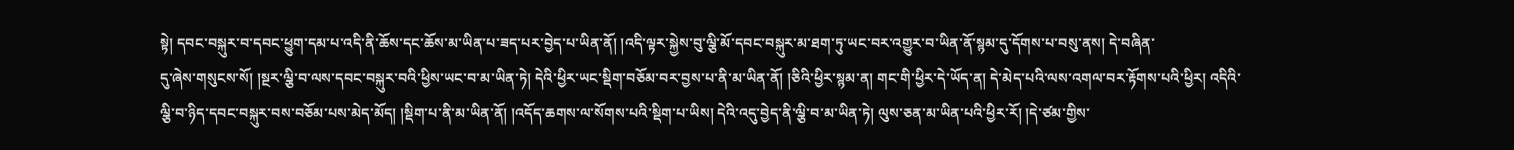སྟེ། དབང་བསྐུར་བ་དབང་ཕྱུག་དམ་པ་འདི་ནི་ཆོས་དང་ཆོས་མ་ཡིན་པ་ཟད་པར་བྱེད་པ་ཡིན་ནོ། །འདི་ལྟར་སྐྱེས་བུ་ལྕི་མོ་དབང་བསྐུར་མ་ཐག་ཏུ་ཡང་བར་འགྱུར་བ་ཡིན་ནོ་སྙམ་དུ་དོགས་པ་བསུ་ནས། དེ་བཞིན་
དུ་ཞེས་གསུངས་སོ། །སྔར་ལྕི་བ་ལས་དབང་བསྐུར་བའི་ཕྱིས་ཡང་བ་མ་ཡིན་ཏེ། དེའི་ཕྱིར་ཡང་སྡིག་བཅོམ་བར་བྱས་པ་ནི་མ་ཡིན་ནོ། །ཅིའི་ཕྱིར་སྙམ་ན། གང་གི་ཕྱིར་དེ་ཡོད་ན། དེ་མེད་པའི་ལས་འགལ་བར་རྟོགས་པའི་ཕྱིར། འདིའི་ལྕི་བ་ཉིད་དབང་བསྐུར་བས་བཅོམ་པས་མེད་མོད། །སྡིག་པ་ནི་མ་ཡིན་ནོ། །འདོད་ཆགས་ལ་སོགས་པའི་སྡིག་པ་ཡིས། དེའི་འདུ་བྱེད་ནི་ལྕི་བ་མ་ཡིན་ཏེ། ལུས་ཅན་མ་ཡིན་པའི་ཕྱིར་རོ། །དེ་ཙམ་གྱིས་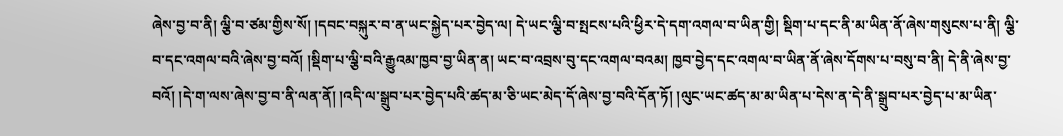ཞེས་བྱ་བ་ནི། ལྕི་བ་ཙམ་གྱིས་སོ། །དབང་བསྐུར་བ་ན་ཡང་སྐྱེད་པར་བྱེད་ལ། དེ་ཡང་ལྕི་བ་སྤངས་པའི་ཕྱིར་དེ་དག་འགལ་བ་ཡིན་གྱི། སྡིག་པ་དང་ནི་མ་ཡིན་ནོ་ཞེས་གསུངས་པ་ནི། ལྕི་བ་དང་འགལ་བའི་ཞེས་བྱ་བའོ། །སྡིག་པ་ལྕི་བའི་རྒྱུའམ་ཁྱབ་བྱ་ཡིན་ན། ཡང་བ་འབྲས་བུ་དང་འགལ་བའམ། ཁྱབ་བྱེད་དང་འགལ་བ་ཡིན་ནོ་ཞེས་དོགས་པ་བསུ་བ་ནི། དེ་ནི་ཞེས་བྱ་བའོ། །དེ་ག་ལས་ཞེས་བྱ་བ་ནི་ལན་ནོ། །འདི་ལ་སྒྲུབ་པར་བྱེད་པའི་ཚད་མ་ཅི་ཡང་མེད་དོ་ཞེས་བྱ་བའི་དོན་ཏོ། །ལུང་ཡང་ཚད་མ་མ་ཡིན་པ་དེས་ན་དེ་ནི་སྒྲུབ་པར་བྱེད་པ་མ་ཡིན་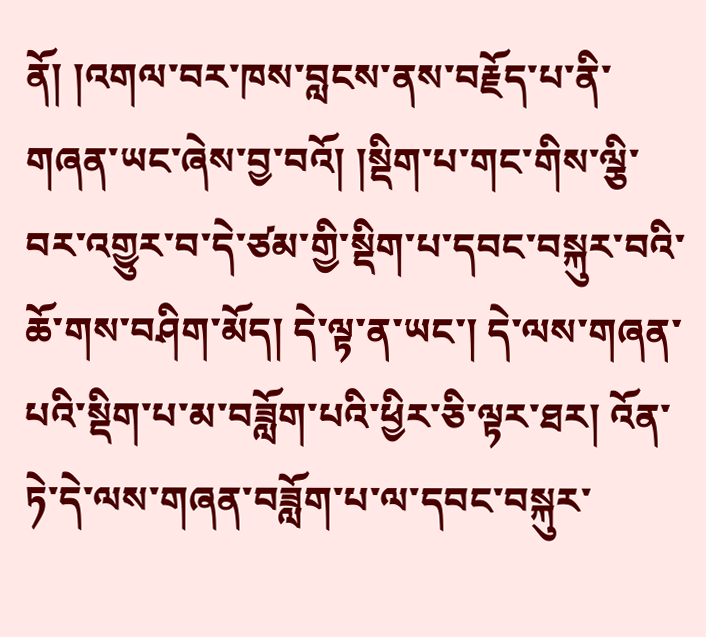ནོ། །འགལ་བར་ཁས་བླངས་ནས་བརྗོད་པ་ནི་གཞན་ཡང་ཞེས་བྱ་བའོ། །སྡིག་པ་གང་གིས་ལྕི་བར་འགྱུར་བ་དེ་ཙམ་གྱི་སྡིག་པ་དབང་བསྐུར་བའི་ཆོ་གས་བཤིག་མོད། དེ་ལྟ་ན་ཡང་། དེ་ལས་གཞན་པའི་སྡིག་པ་མ་བཟློག་པའི་ཕྱིར་ཅི་ལྟར་ཐར། འོན་ཏེ་དེ་ལས་གཞན་བཟློག་པ་ལ་དབང་བསྐུར་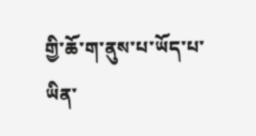གྱི་ཆོ་ག་ནུས་པ་ཡོད་པ་ཡིན་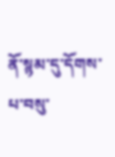ནོ་སྙམ་དུ་དོགས་པ་བསུ་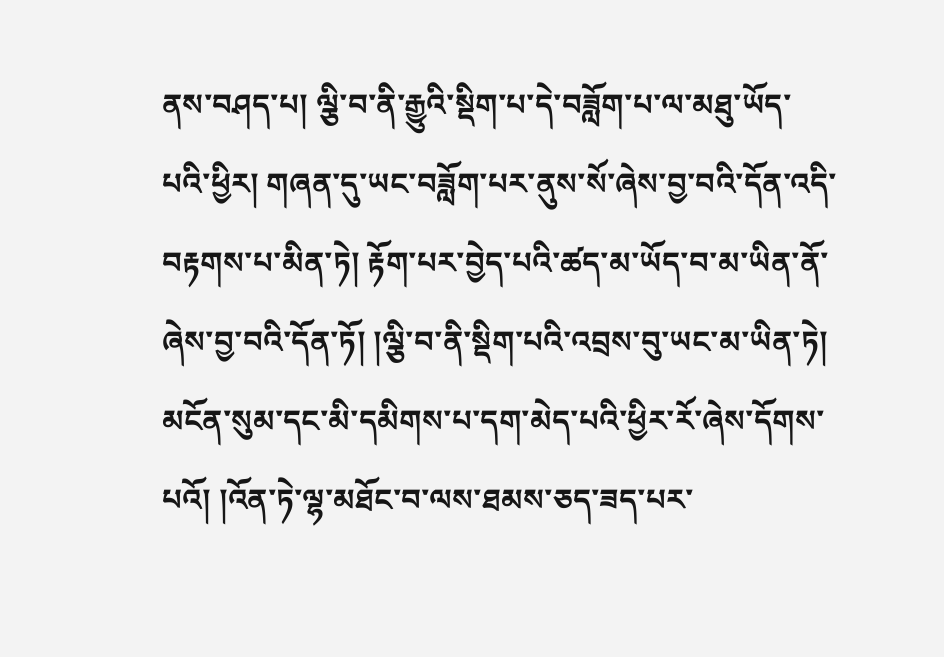ནས་བཤད་པ། ལྕི་བ་ནི་རྒྱུའི་སྡིག་པ་དེ་བཟློག་པ་ལ་མཐུ་ཡོད་པའི་ཕྱིར། གཞན་དུ་ཡང་བཟློག་པར་ནུས་སོ་ཞེས་བྱ་བའི་དོན་འདི་བརྟགས་པ་མིན་ཏེ། རྟོག་པར་བྱེད་པའི་ཚད་མ་ཡོད་བ་མ་ཡིན་ནོ་ཞེས་བྱ་བའི་དོན་ཏོ། །ལྕི་བ་ནི་སྡིག་པའི་འབྲས་བུ་ཡང་མ་ཡིན་ཏེ། མངོན་སུམ་དང་མི་དམིགས་པ་དག་མེད་པའི་ཕྱིར་རོ་ཞེས་དོགས་པའོ། །འོན་ཏེ་ལྷ་མཐོང་བ་ལས་ཐམས་ཅད་ཟད་པར་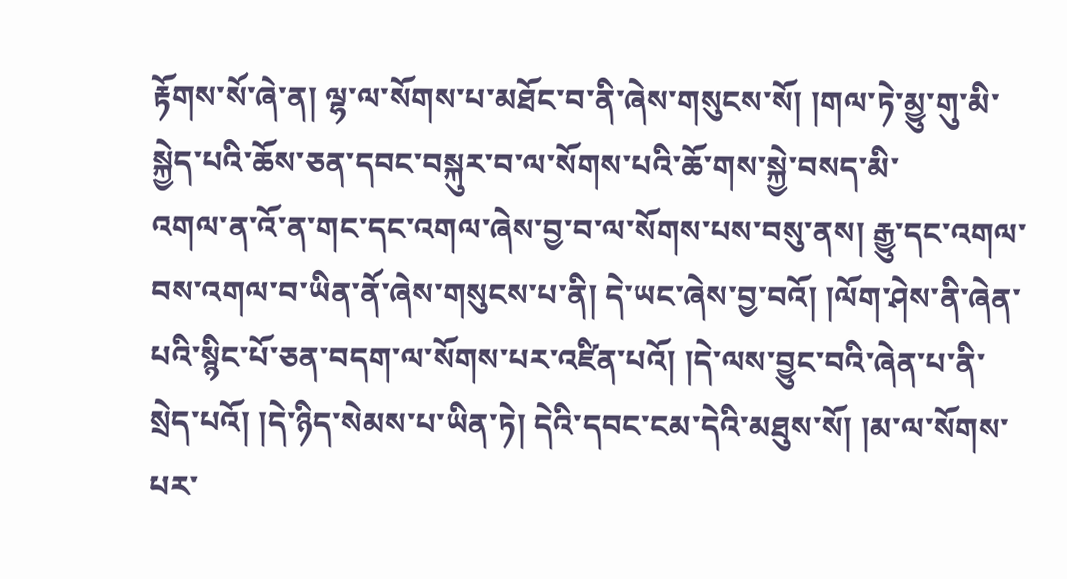རྟོགས་སོ་ཞེ་ན། ལྷ་ལ་སོགས་པ་མཐོང་བ་ནི་ཞེས་གསུངས་སོ། །གལ་ཏེ་མྱུ་གུ་མི་སྐྱེད་པའི་ཆོས་ཅན་དབང་བསྐུར་བ་ལ་སོགས་པའི་ཆོ་གས་སྐྱེ་བསད་མི་
འགལ་ན་འོ་ན་གང་དང་འགལ་ཞེས་བྱ་བ་ལ་སོགས་པས་བསུ་ནས། རྒྱུ་དང་འགལ་བས་འགལ་བ་ཡིན་ནོ་ཞེས་གསུངས་པ་ནི། དེ་ཡང་ཞེས་བྱ་བའོ། །ལོག་ཤེས་ནི་ཞེན་པའི་སྙིང་པོ་ཅན་བདག་ལ་སོགས་པར་འཛིན་པའོ། །དེ་ལས་བྱུང་བའི་ཞེན་པ་ནི་སྲེད་པའོ། །དེ་ཉིད་སེམས་པ་ཡིན་ཏེ། དེའི་དབང་ངམ་དེའི་མཐུས་སོ། །མ་ལ་སོགས་པར་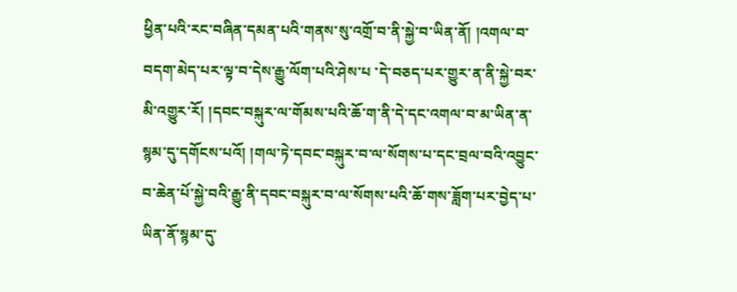ཕྱིན་པའི་རང་བཞིན་དམན་པའི་གནས་སུ་འགྲོ་བ་ནི་སྐྱེ་བ་ཡིན་ནོ། །འགལ་བ་ བདག་མེད་པར་ལྟ་བ་དེས་རྒྱུ་ལོག་པའི་ཤེས་པ ་དེ་བཅད་པར་གྱུར་ན་ནི་སྐྱེ་བར་མི་འགྱུར་རོ། །དབང་བསྐུར་ལ་གོམས་པའི་ཆོ་ག་ནི་དེ་དང་འགལ་བ་མ་ཡིན་ན་སྙམ་དུ་དགོངས་པའོ། །གལ་ཏེ་དབང་བསྐུར་བ་ལ་སོགས་པ་དང་བྲལ་བའི་འབྱུང་བ་ཆེན་པོ་སྐྱེ་བའི་རྒྱུ་ནི་དབང་བསྐུར་བ་ལ་སོགས་པའི་ཆོ་གས་ཟློག་པར་བྱེད་པ་ཡིན་ནོ་སྙམ་དུ་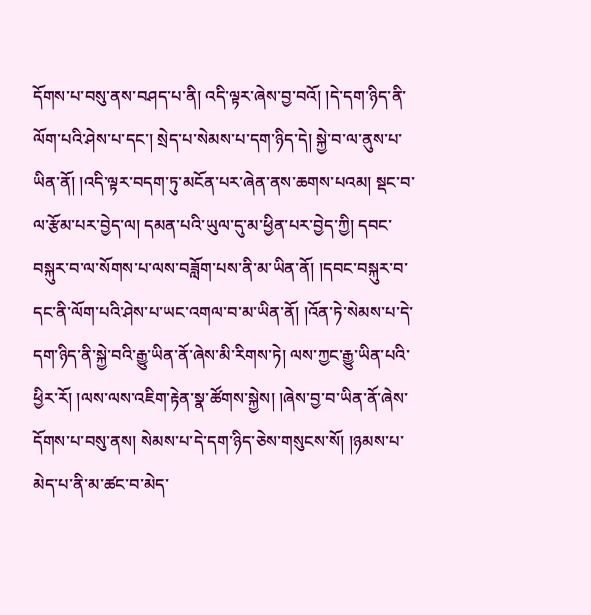དོགས་པ་བསུ་ནས་བཤད་པ་ནི། འདི་ལྟར་ཞེས་བྱ་བའོ། །དེ་དག་ཉིད་ནི་ལོག་པའི་ཤེས་པ་དང་། སྲེད་པ་སེམས་པ་དག་ཉིད་དེ། སྐྱེ་བ་ལ་ནུས་པ་ཡིན་ནོ། །འདི་ལྟར་བདག་ཏུ་མངོན་པར་ཞེན་ནས་ཆགས་པའམ། སྡང་བ་ལ་རྩོམ་པར་བྱེད་ལ། དམན་པའི་ཡུལ་དུ་མ་ཕྱིན་པར་བྱེད་ཀྱི། དབང་བསྐུར་བ་ལ་སོགས་པ་ལས་བཟློག་པས་ནི་མ་ཡིན་ནོ། །དབང་བསྐུར་བ་དང་ནི་ལོག་པའི་ཤེས་པ་ཡང་འགལ་བ་མ་ཡིན་ནོ། །འོན་ཏེ་སེམས་པ་དེ་དག་ཉིད་ནི་སྐྱེ་བའི་རྒྱུ་ཡིན་ནོ་ཞེས་མི་རིགས་ཏེ། ལས་ཀྱང་རྒྱུ་ཡིན་པའི་ཕྱིར་རོ། །ལས་ལས་འཇིག་རྟེན་སྣ་ཚོགས་སྐྱེས། །ཞེས་བྱ་བ་ཡིན་ནོ་ཞེས་དོགས་པ་བསུ་ནས། སེམས་པ་དེ་དག་ཉིད་ཅེས་གསུངས་སོ། །ཉམས་པ་མེད་པ་ནི་མ་ཚང་བ་མེད་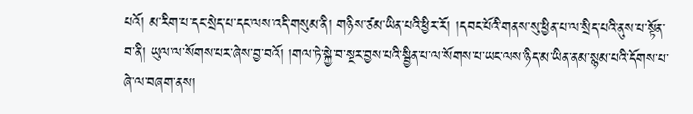པའོ། མ་རིག་པ་དང་སྲེད་པ་དང་ལས་འདི་གསུམ་ནི། གཉིས་ཙམ་ཡིན་པའི་ཕྱིར་རོ། །དབང་པོའི་གནས་སུ་ཕྱིན་པ་ལ་སྲིད་པའི་ནུས་པ་སྟོན་བ་ནི། ཡུལ་ལ་སོགས་པར་ཞེས་བྱ་བའོ། །གལ་ཏེ་སྐྱེ་བ་སྔར་བྱས་པའི་སྦྱིན་པ་ལ་སོགས་པ་ཡང་ལས་ཉིད་མ་ཡིན་ནམ་སྙམ་པའི་དོགས་པ་ཞེ་ལ་བཞག་ནས།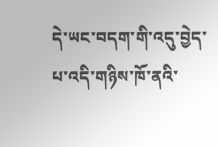དེ་ཡང་བདག་གི་འདུ་བྱེད་པ་འདི་གཉིས་ཁོ་ནའི་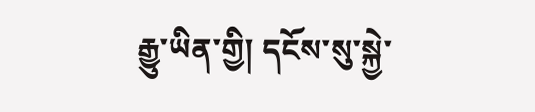རྒྱུ་ཡིན་གྱི། དངོས་སུ་སྐྱེ་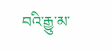བའི་རྒྱུ་མ་